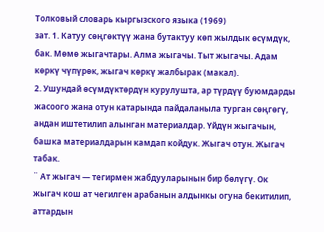Толковый словарь кыргызского языка (1969)
зат. 1. Катуу сөңгөктүү жана бутактуу көп жылдык өсүмдүк, бак. Мөмө жыгачтары. Алма жыгачы. Тыт жыгачы. Адам көркү чүпүрөк, жыгач көркү жалбырак (макал).
2. Ушундай өсүмдүктөрдүн курулушта, ар түрдүү буюмдарды жасоого жана отун катарында пайдаланыла турган сөңгөгү, андан иштетилип алынган материалдар. Үйдүн жыгачын, башка материалдарын камдап койдук. Жыгач отун. Жыгач табак.
¨ Ат жыгач — тегирмен жабдууларынын бир бөлүгү. Ок жыгач кош ат чегилген арабанын алдынкы огуна бекитилип, аттардын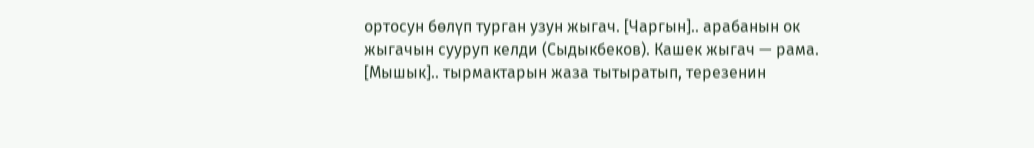ортосун бөлүп турган узун жыгач. [Чаргын].. арабанын ок жыгачын сууруп келди (Сыдыкбеков). Кашек жыгач — рама. [Мышык].. тырмактарын жаза тытыратып, терезенин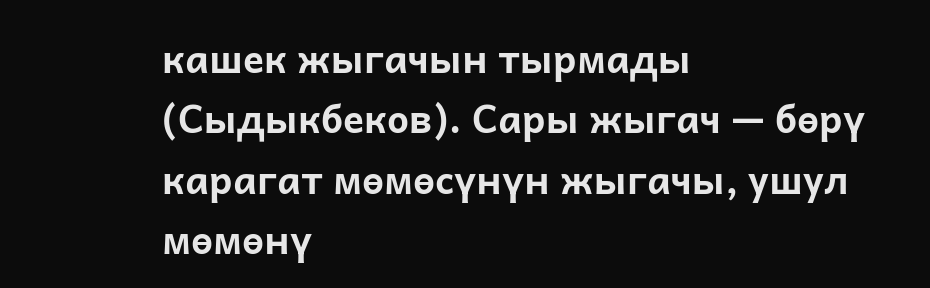кашек жыгачын тырмады (Сыдыкбеков). Сары жыгач — бөрү карагат мөмөсүнүн жыгачы, ушул мөмөнү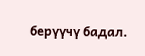берүүчү бадал.